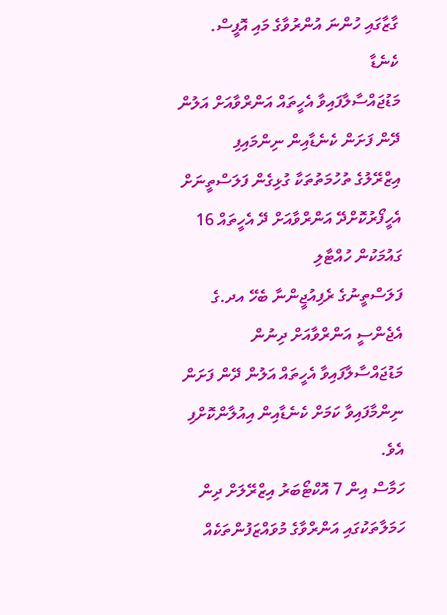ގާޒާގައި ހުންނަ އުންރުވާގެ މައި އޮފީސް.
ކެނެޑާ
މަޑުޖައްސާލާފައިވާ އެހީތައް އަންރްވާއަށް އަލުން ދޭން ފަށަން ކެނެޑާއިން ނިންމައިފި
އިޒްރޭލުގެ ތުހުމަތުތަކާ ގުޅިގެން ފަލަސްތީނަށް އެހީފޯރުކޮށްދޭ އަންރްވާއަށް ދޭ އެހީތައް 16 ގައުމަކުން ހުއްޓާލި
ފަލަސްތީނުގެ ރެފިއުޖީންނާ ބެހޭ އދ.ގެ އެޖެންސީ އަންރްވާއަށް ދިނުން މަޑުޖައްސާލާފައިވާ އެހީތައް އަލުން ދޭން ފަށަން ނިންމާފައިވާ ކަމަށް ކެނެޑާއިން އިއުލާންކޮށްފި އެވެ.
ހަމާސް އިން 7 އޮކްޓޯބަރު އިޒްރޭލަށް ދިން ހަމަލާތަކުގައި އަންރްވާގެ މުވައްޒަފުންތަކެއް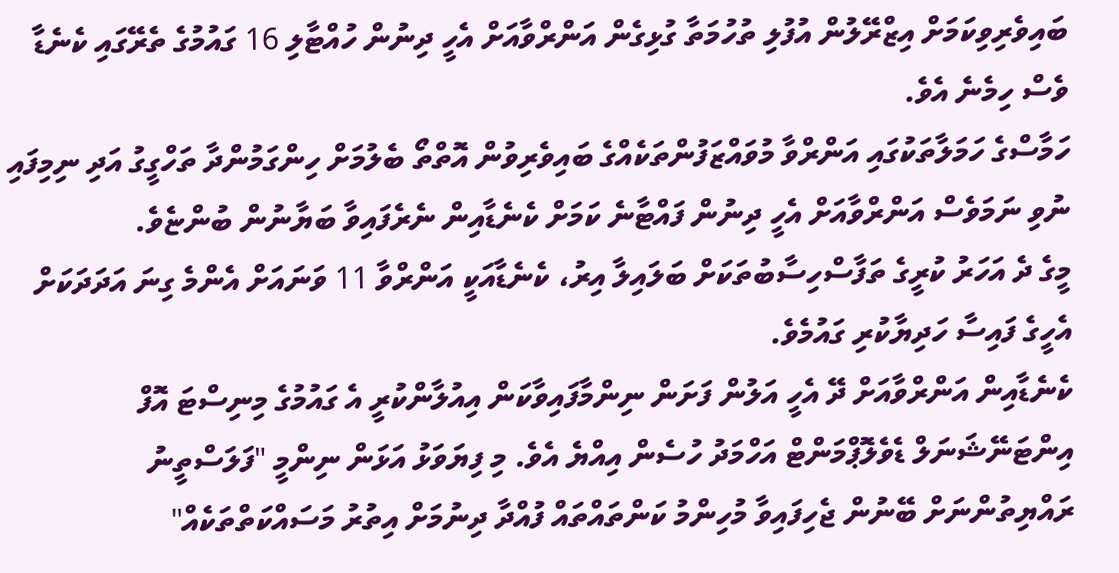ބައިވެރިވިކަމަށް އިޒްރޭލުން އުފުލި ތުހުމަތާ ގުޅިގެން އަންރްވާއަށް އެހީ ދިނުން ހުއްޓާލި 16 ގައުމުގެ ތެރޭގައި ކެނެޑާ ވެސް ހިމެނެ އެވެ.
ހަމާސްގެ ހަމަލާތަކުގައި އަންރްވާ މުވައްޒަފުންތަކެއްގެ ބައިވެރިވުން އޮތްތޯ ބެލުމަށް ހިންގަމުންދާ ތަހްގީގު އަދި ނިމިފައި ނުވި ނަމަވެސް އަންރްވާއަށް އެހީ ދިނުން ފައްޓާނެ ކަމަށް ކެނެޑާއިން ނެރެފައިވާ ބަޔާނުން ބުންޏެވެ.
މީގެ ދެ އަހަރު ކުރީގެ ތަފާސްހިސާބުތަކަށް ބަލައިލާ އިރު، ކެނެޑާއަކީ އަންރްވާ 11 ވަނައަށް އެންމެ ގިނަ އަދަދަކަށް އެހީގެ ފައިސާ ހަދިޔާކުރި ގައުމެވެ.
ކެނެޑާއިން އަންރްވާއަށް ދޭ އެހީ އަލުން ފަށަން ނިންމާފައިވާކަން އިއުލާންކުރީ އެ ގައުމުގެ މިނިސްޓަ އޮފް އިންޓަނޭޝަނަލް ޑެވެލޮޕްމަންޓް އަހްމަދު ހުސެން އިއްޔެ އެވެ. މި ފިޔަވަޅު އަޅަން ނިންމީ "ފަލަސްތީނު ރައްޔިތުންނަށް ބޭނުން ޖެހިފައިވާ މުހިންމު ކަންތައްތައް ފުއްދާ ދިނުމަށް އިތުރު މަސައްކަތްތަކެއް"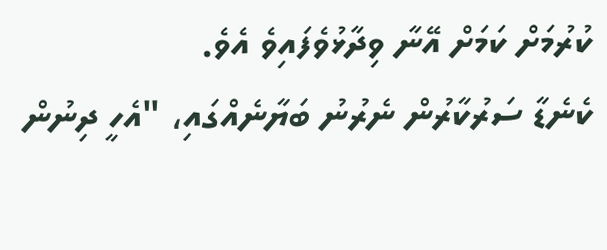ކުރުމަށް ކަމަށް އޭނާ ވިދާޅުވެފައިވެ އެވެ.
ކެނެޑާ ސަރުކާރުން ނެރުނު ބަޔާނެއްގައި، "އެހީ ދިނުން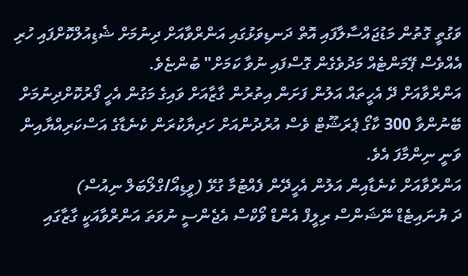ވަގުތީ ގޮތުން މަޑުޖައްސާލާފައި އޮތް ދަނޑިވަޅުގައި އަންރްވާއަށް ދިނުމަށް ޝެޑިއުލްކޮށްފައި ހުރި އެއްވެސް ޕޭމަންޓެއް މަދުވެގެން ގޮސްފައި ނުވާ ކަމަށް" ބުންޏެވެ.
އަންރްވާއަށް ދޭ އެހީތައް އަލުން ފަށަން އިތުރުން ގާޒާއަށް ވައިގެ މަގުން އެހީ ފޯރުކޮށްދިނުމަށް ބޭނުންވާ 300 ކާގޯ ޕެރަޝޫޓް ވެސް އުރުދުންއަށް ހަދިޔާކުރަން ކެނެޑާގެ އަސްކަރިއްޔާއިން ވަނީ ނިންމާފަ އެވެ.
އަންރްވާއަށް ކެނެޑާއިން އަލުން އެހީދޭން ފެއްޓުމާ ގުޅޭ (ވީޑިއޯ/ގްލޯބަލް ނިއުސް)
ދަ ޔުނައިޓެޑް ނޭޝަންސް ރިލީފް އެންޑް ވޯކްސް އެޖެންސީ ނުވަތަ އަންރްވާއަކީ ގާޒާގައި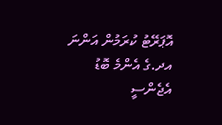އޮޕަރޭޓު ކުރަމުން އަންނަ އދ.ގެ އެންމެ ބޮޑު އެޖެންސީ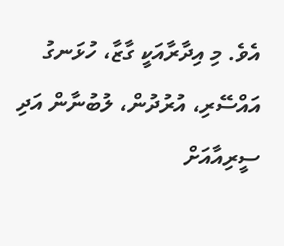އެވެ. މި އިދާރާއަކީ ގާޒާ، ހުޅަނގު އައްސޭރި، އުރުދުން، ލުބުނާން އަދި ސީރިއާއަށް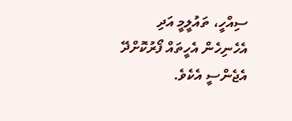ސިއްހީ، ތައުލީމީ އަދި އެހެނިހެން އެހީތައް ފޯރުކޮށްދޭ އެޖެންސީ އެކެވެ.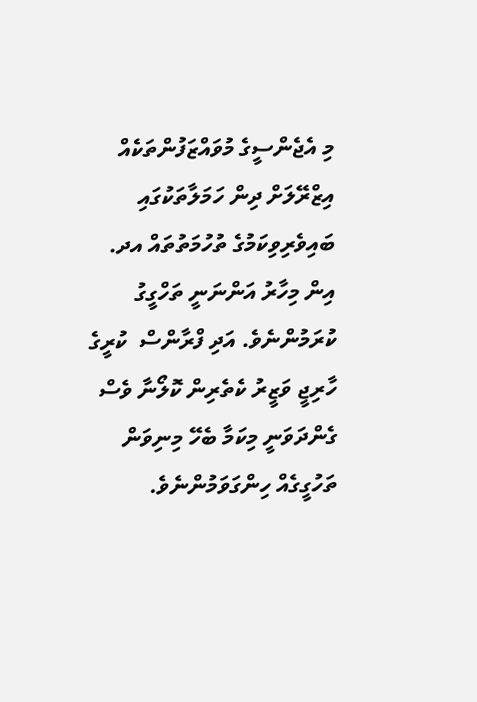މި އެޖެންސީގެ މުވައްޒަފުންތަކެއް އިޒްރޭލަށް ދިން ހަމަލާތަކުގައި ބައިވެރިވިކަމުގެ ތުހުމަތުތައް އދ. އިން މިހާރު އަންނަނީ ތަހްގީގު ކުރަމުންނެވެ. އަދި ފްރާންސް  ކުރީގެ ހާރިޖީ ވަޒީރު ކެތެރިން ކޮލޯނާ ވެސް ގެންދަވަނީ މިކަމާ ބެހޭ މިނިވަން ތަހުގީގެއް ހިންގަވަމުންނެވެ.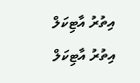އިތުރު އާޓިކަލް
އިތުރު އާޓިކަލް